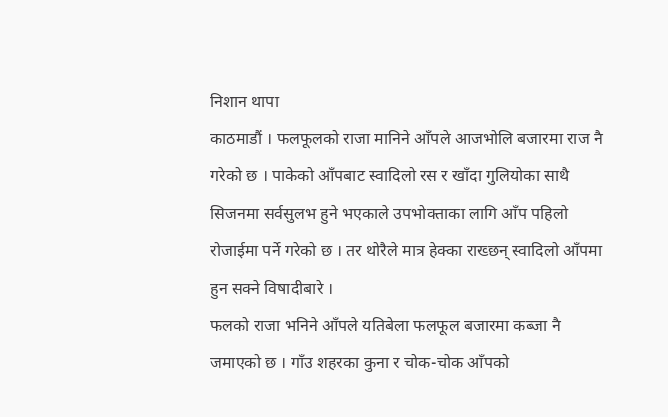निशान थापा
काठमाडौं । फलफूलको राजा मानिने आँपले आजभोलि बजारमा राज नै गरेको छ । पाकेको आँपबाट स्वादिलो रस र खाँदा गुलियोका साथै सिजनमा सर्वसुलभ हुने भएकाले उपभोक्ताका लागि आँप पहिलो रोजाईमा पर्ने गरेको छ । तर थोरैले मात्र हेक्का राख्छन् स्वादिलो आँपमा हुन सक्ने विषादीबारे ।
फलको राजा भनिने आँपले यतिबेला फलफूल बजारमा कब्जा नै जमाएको छ । गाँउ शहरका कुना र चोक-चोक आँपको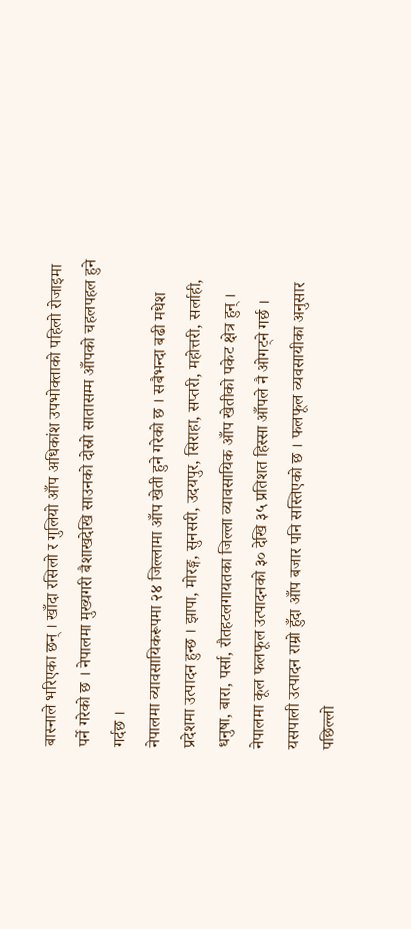बास्नाले भरिएका छन् । खाँदा रसिलो र गुलियो आँप अधिकांश उपभोक्ताको पहिलो रोजाइमा पर्ने गरेको छ । नेपालमा मुख्यगरी बैशाखदेखि साउनको दोस्रो सातासम्म आँपको चहलपहल हुने गर्दछ ।
नेपालमा व्यावसायिकरूपमा २४ जिल्लामा आँप खेती हुने गरेको छ । सबैभन्दा बढी मधेश प्रदेशमा उत्पादन हुन्छ । झापा, मोरङ्ग, सुनसरी, उदयपुर, सिराहा, सप्तरी, महोत्तरी, सर्लाही, धनुषा, बारा, पर्सा, रौतहटलगायतका जिल्ला व्यावसायिक आँप खेतीको पकेट क्षेत्र हुन् ।
नेपालमा कूल फलफूल उत्पादनको ३० देखि ३५ प्रतिशत हिस्सा आँपले नै ओगट्ने गर्छ । यसपाली उत्पादन राम्रो हुँदा आँप बजार पनि सस्तिएको छ । फलफूल व्यवसायीका अनुसार पछिल्लो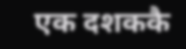एक दशककै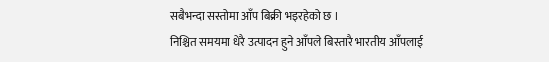सबैभन्दा सस्तोमा आँप बिक्री भइरहेको छ ।
निश्चित समयमा धेरै उत्पादन हुने आँपले बिस्तारै भारतीय आँपलाई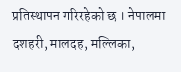प्रतिस्थापन गरिरहेको छ । नेपालमा दशहरी, मालदह, मल्लिका,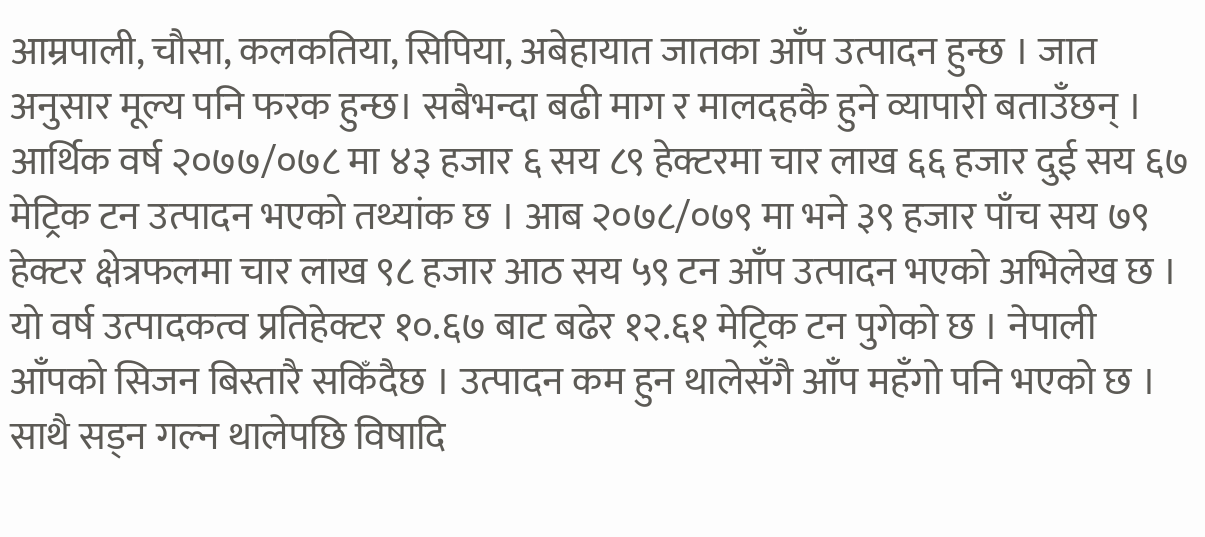आम्रपाली, चौसा, कलकतिया, सिपिया, अबेहायात जातका आँप उत्पादन हुन्छ । जात अनुसार मूल्य पनि फरक हुन्छ। सबैभन्दा बढी माग र मालदहकै हुने व्यापारी बताउँछन् ।
आर्थिक वर्ष २०७७/०७८ मा ४३ हजार ६ सय ८९ हेक्टरमा चार लाख ६६ हजार दुई सय ६७ मेट्रिक टन उत्पादन भएको तथ्यांक छ । आब २०७८/०७९ मा भने ३९ हजार पाँच सय ७९ हेक्टर क्षेत्रफलमा चार लाख ९८ हजार आठ सय ५९ टन आँप उत्पादन भएको अभिलेख छ ।
यो वर्ष उत्पादकत्व प्रतिहेक्टर १०.६७ बाट बढेर १२.६१ मेट्रिक टन पुगेको छ । नेपाली आँपको सिजन बिस्तारै सकिँदैछ । उत्पादन कम हुन थालेसँगै आँप महँगो पनि भएको छ । साथै सड्न गल्न थालेपछि विषादि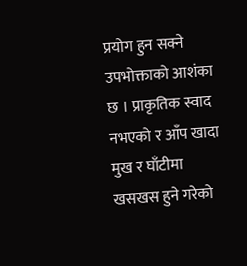प्रयोग हुन सक्ने उपभोक्ताको आशंका छ । प्राकृतिक स्वाद नभएको र आँप खादा मुख र घाँटीमा खसखस हुने गरेको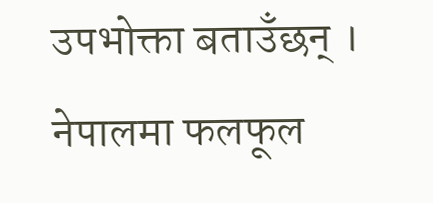उपभोक्ता बताउँछन् ।
नेपालमा फलफूल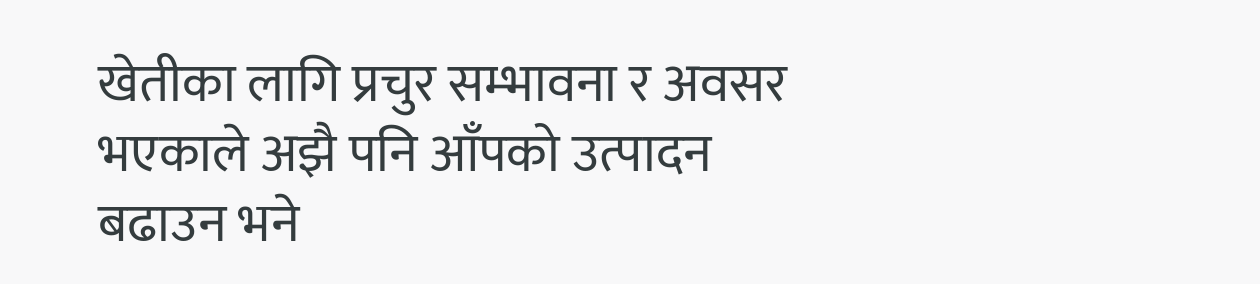खेतीका लागि प्रचुर सम्भावना र अवसर भएकाले अझै पनि आँपको उत्पादन बढाउन भने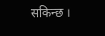सकिन्छ ।